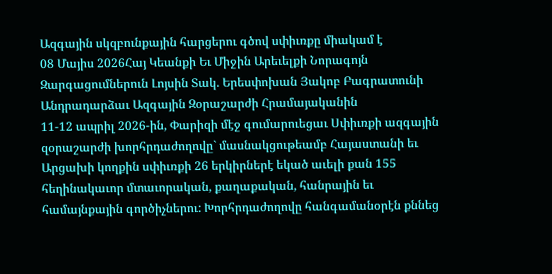Ազգային սկզբունքային հարցերու գծով սփիւռքը միակամ է
08 Մայիս 2026Հայ Կեանքի Եւ Միջին Արեւելքի Նորագոյն Զարգացումներուն Լոյսին Տակ. Երեսփոխան Յակոբ Բագրատունի Անդրադարձաւ Ազգային Զօրաշարժի Հրամայականին
11-12 ապրիլ 2026-ին, Փարիզի մէջ գումարուեցաւ Սփիւռքի ազգային զօրաշարժի խորհրդաժողովը` մասնակցութեամբ Հայաստանի եւ Արցախի կողքին սփիւռքի 26 երկիրներէ եկած աւելի քան 155 հեղինակաւոր մտաւորական, քաղաքական, հանրային եւ համայնքային գործիչներու: Խորհրդաժողովը հանգամանօրէն քննեց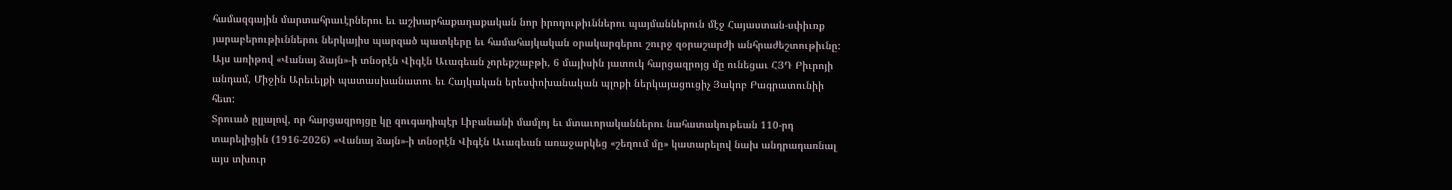համազգային մարտահրաւէրներու եւ աշխարհաքաղաքական նոր իրողութիւններու պայմաններուն մէջ Հայաստան-սփիւռք յարաբերութիւններու ներկայիս պարզած պատկերը եւ համահայկական օրակարգերու շուրջ զօրաշարժի անհրաժեշտութիւնը: Այս առիթով «Վանայ ձայն»-ի տնօրէն Վիգէն Աւագեան չորեքշաբթի, 6 մայիսին յատուկ հարցազրոյց մը ունեցաւ ՀՅԴ Բիւրոյի անդամ, Միջին Արեւելքի պատասխանատու եւ Հայկական երեսփոխանական պլոքի ներկայացուցիչ Յակոբ Բագրատունիի հետ:
Տրուած ըլլալով, որ հարցազրոյցը կը զուգադիպէր Լիբանանի մամլոյ եւ մտաւորականներու նահատակութեան 110-րդ տարելիցին (1916-2026) «Վանայ ձայն»-ի տնօրէն Վիգէն Աւագեան առաջարկեց «շեղում մը» կատարելով նախ անդրադառնալ այս տխուր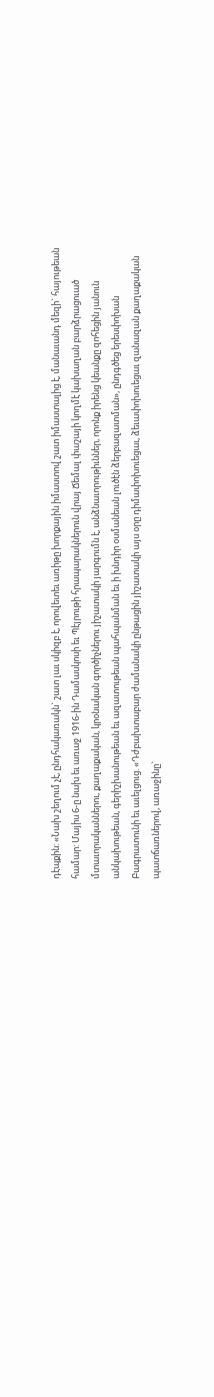դէպքին: «Նախ շեղում չէ, ընդհակառակն` շատ լաւ սկիզբ է, որովետեւ առիթը խորքային իմաստով շատ իմաստալից է, մանաւանդ մեզի` հայութեան համար: Մայիս 6-ը նախ եւ առաջ 1916-ին Դամասկոսի եւ Պէյրութի հրապարակներուն վրայ Ճեմալ փաշայի կողմէ կախաղան բարձրացուած մտաւորականներու, քաղաքական, կրօնական գործիչներու յիշատակի յարգումն է, անձնաւորութիւններ, որոնք իրենց կեանքը զոհեցին յանուն անկախութեան, գերիշխանութեան եւ ազատութեան պահպանման եւ ի խնդիր օսմանեան լուծէն ձերբազատման», ընդգծեց երեսփոխան Բագրատունի եւ աւելցուց. «Դժբախտաբար ժամանակի ընթացին յիշատակի այս օրը դիմափոխուեցաւ, ձեւափոխուեցաւ զանազան քաղաքական պատճառներով, առաջինը`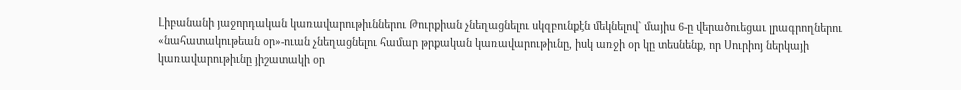Լիբանանի յաջորդական կառավարութիւններու Թուրքիան չնեղացնելու սկզբունքէն մեկնելով` մայիս 6-ը վերածուեցաւ լրագրողներու «նահատակութեան օր»-ուան չնեղացնելու համար թրքական կառավարութիւնը, իսկ առջի օր կը տեսնենք, որ Սուրիոյ ներկայի կառավարութիւնը յիշատակի օր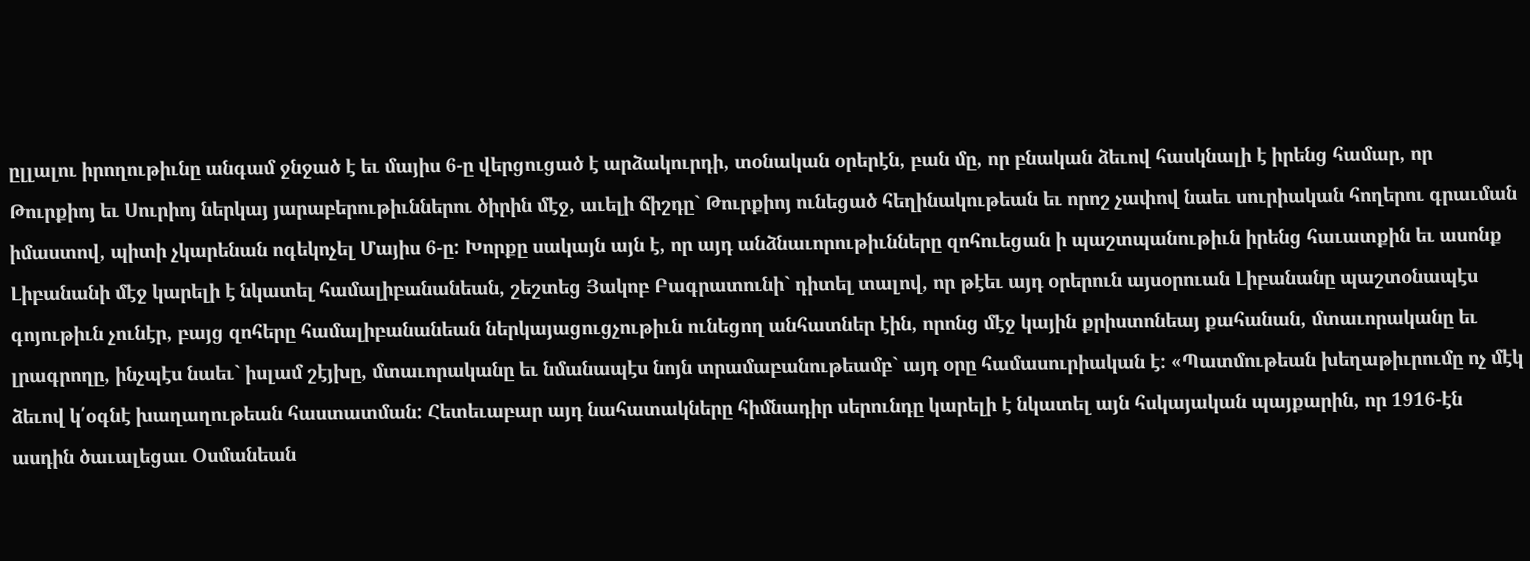ըլլալու իրողութիւնը անգամ ջնջած է եւ մայիս 6-ը վերցուցած է արձակուրդի, տօնական օրերէն, բան մը, որ բնական ձեւով հասկնալի է իրենց համար, որ Թուրքիոյ եւ Սուրիոյ ներկայ յարաբերութիւններու ծիրին մէջ, աւելի ճիշդը` Թուրքիոյ ունեցած հեղինակութեան եւ որոշ չափով նաեւ սուրիական հողերու գրաւման իմաստով, պիտի չկարենան ոգեկոչել Մայիս 6-ը: Խորքը սակայն այն է, որ այդ անձնաւորութիւնները զոհուեցան ի պաշտպանութիւն իրենց հաւատքին եւ ասոնք Լիբանանի մէջ կարելի է նկատել համալիբանանեան, շեշտեց Յակոբ Բագրատունի` դիտել տալով, որ թէեւ այդ օրերուն այսօրուան Լիբանանը պաշտօնապէս գոյութիւն չունէր, բայց զոհերը համալիբանանեան ներկայացուցչութիւն ունեցող անհատներ էին, որոնց մէջ կային քրիստոնեայ քահանան, մտաւորականը եւ լրագրողը, ինչպէս նաեւ` իսլամ շէյխը, մտաւորականը եւ նմանապէս նոյն տրամաբանութեամբ` այդ օրը համասուրիական է: «Պատմութեան խեղաթիւրումը ոչ մէկ ձեւով կ՛օգնէ խաղաղութեան հաստատման: Հետեւաբար այդ նահատակները հիմնադիր սերունդը կարելի է նկատել այն հսկայական պայքարին, որ 1916-էն ասդին ծաւալեցաւ Օսմանեան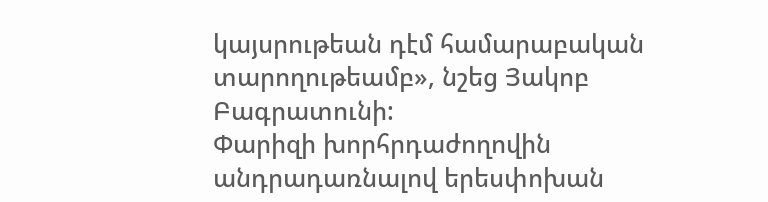կայսրութեան դէմ համարաբական տարողութեամբ», նշեց Յակոբ Բագրատունի:
Փարիզի խորհրդաժողովին անդրադառնալով երեսփոխան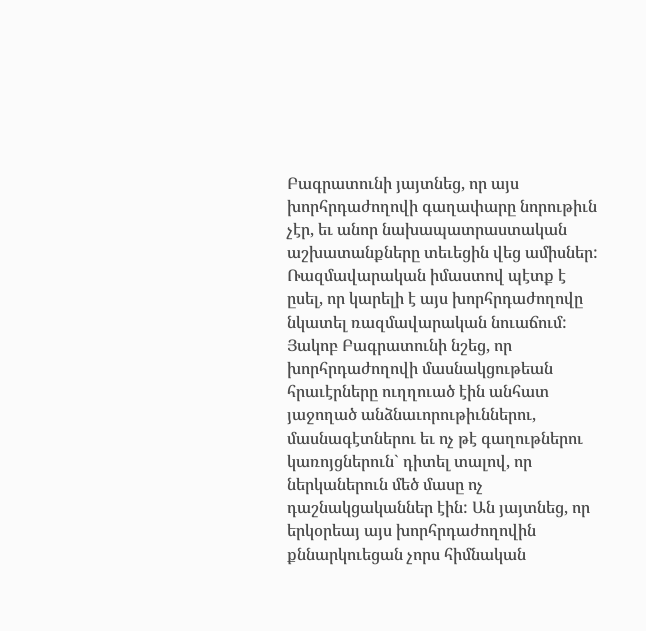Բագրատունի յայտնեց, որ այս խորհրդաժողովի գաղափարը նորութիւն չէր, եւ անոր նախապատրաստական աշխատանքները տեւեցին վեց ամիսներ: Ռազմավարական իմաստով պէտք է ըսել, որ կարելի է այս խորհրդաժողովը նկատել ռազմավարական նուաճում: Յակոբ Բագրատունի նշեց, որ խորհրդաժողովի մասնակցութեան հրաւէրները ուղղուած էին անհատ յաջողած անձնաւորութիւններու, մասնագէտներու եւ ոչ թէ գաղութներու կառոյցներուն` դիտել տալով, որ ներկաներուն մեծ մասը ոչ դաշնակցականներ էին: Ան յայտնեց, որ երկօրեայ այս խորհրդաժողովին քննարկուեցան չորս հիմնական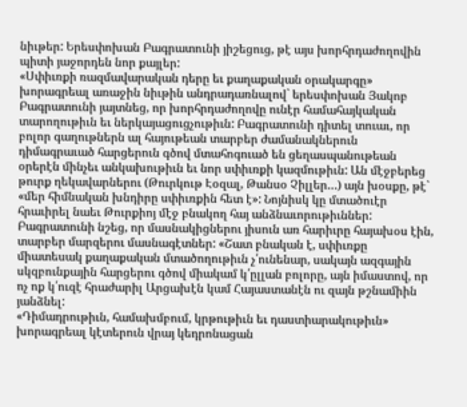նիւթեր: Երեսփոխան Բագրատունի յիշեցուց, թէ այս խորհրդաժողովին պիտի յաջորդեն նոր քայլեր:
«Սփիւռքի ռազմավարական դերը եւ քաղաքական օրակարգը» խորագրեալ առաջին նիւթին անդրադառնալով` երեսփոխան Յակոբ Բագրատունի յայտնեց, որ խորհրդաժողովը ունէր համահայկական տարողութիւն եւ ներկայացուցչութիւն: Բագրատունի դիտել տուաւ, որ բոլոր գաղութներն ալ հայութեան տարբեր ժամանակներուն դիմագրաւած հարցերուն գծով մտահոգուած են ցեղասպանութեան օրերէն մինչեւ անկախութիւն եւ նոր սփիւռքի կազմութիւն: Ան մէջբերեց թուրք ղեկավարներու (Թուրկութ Էօզալ, Թանսօ Չիլլեր…) այն խօսքը, թէ` «մեր հիմնական խնդիրը սփիւռքին հետ է»: Նոյնիսկ կը մտածուէր հրաւիրել նաեւ Թուրքիոյ մէջ բնակող հայ անձնաւորութիւններ: Բագրատունի նշեց, որ մասնակիցներու յիսուն առ հարիւրը հայախօս էին, տարբեր մարզերու մասնագէտներ: «Շատ բնական է, սփիւռքը միատեսակ քաղաքական մտածողութիւն չ՛ունենար, սակայն ազգային սկզբունքային հարցերու գծով միակամ կ՛ըլլան բոլորը, այն իմաստով, որ ոչ ոք կ՛ուզէ հրաժարիլ Արցախէն կամ Հայաստանէն ու զայն թշնամիին յանձնել:
«Դիմադրութիւն, համախմբում, կրթութիւն եւ դաստիարակութիւն» խորագրեալ կէտերուն վրայ կեդրոնացան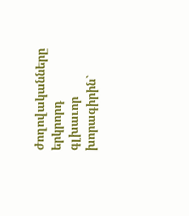ժողովականները երկրորդ գլխաւոր խորագիրին`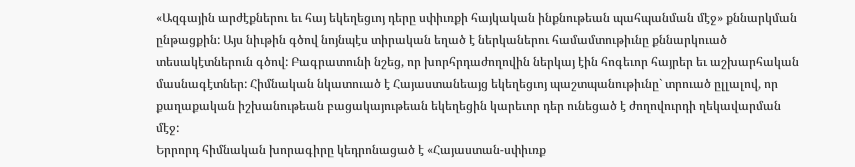«Ազգային արժէքներու եւ հայ եկեղեցւոյ դերը սփիւռքի հայկական ինքնութեան պահպանման մէջ» քննարկման ընթացքին: Այս նիւթին գծով նոյնպէս տիրական եղած է ներկաներու համամտութիւնը քննարկուած տեսակէտներուն գծով: Բագրատունի նշեց, որ խորհրդաժողովին ներկայ էին հոգեւոր հայրեր եւ աշխարհական մասնագէտներ: Հիմնական նկատուած է Հայաստանեայց եկեղեցւոյ պաշտպանութիւնը` տրուած ըլլալով, որ քաղաքական իշխանութեան բացակայութեան եկեղեցին կարեւոր դեր ունեցած է ժողովուրդի ղեկավարման մէջ:
Երրորդ հիմնական խորագիրը կեդրոնացած է «Հայաստան-սփիւռք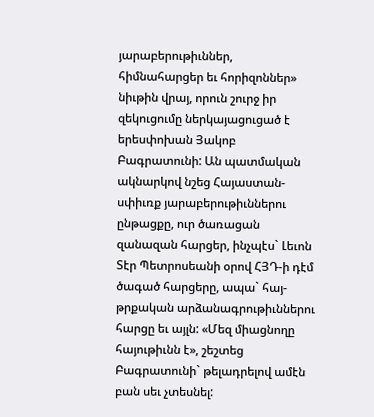յարաբերութիւններ, հիմնահարցեր եւ հորիզոններ» նիւթին վրայ, որուն շուրջ իր զեկուցումը ներկայացուցած է երեսփոխան Յակոբ Բագրատունի: Ան պատմական ակնարկով նշեց Հայաստան-սփիւռք յարաբերութիւններու ընթացքը, ուր ծառացան զանազան հարցեր, ինչպէս` Լեւոն Տէր Պետրոսեանի օրով ՀՅԴ-ի դէմ ծագած հարցերը, ապա` հայ-թրքական արձանագրութիւններու հարցը եւ այլն: «Մեզ միացնողը հայութիւնն է», շեշտեց Բագրատունի` թելադրելով ամէն բան սեւ չտեսնել: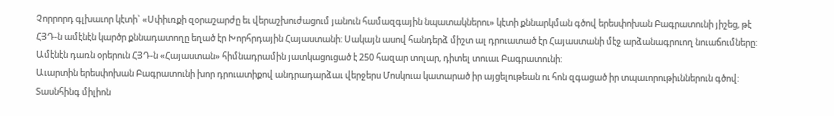Չորրորդ գլխաւոր կէտի` «Սփիւռքի զօրաշարժը եւ վերաշխուժացում յանուն համազգային նպատակներու» կէտի քննարկման գծով երեսփոխան Բագրատունի յիշեց, թէ ՀՅԴ-ն ամէնէն կարծր քննադատողը եղած էր Խորհրդային Հայաստանի: Սակայն ասով հանդերձ միշտ ալ դրուատած էր Հայաստանի մէջ արձանագրուող նուաճումները: Ամէնէն դառն օրերուն ՀՅԴ-ն «Հայաստան» հիմնադրամին յատկացուցած է 250 հազար տոլար, դիտել տուաւ Բագրատունի:
Աւարտին երեսփոխան Բագրատունի խոր դրուատիքով անդրադարձաւ վերջերս Մոսկուա կատարած իր այցելութեան ու հոն զգացած իր տպաւորութիւններուն գծով: Տասնհինգ միլիոն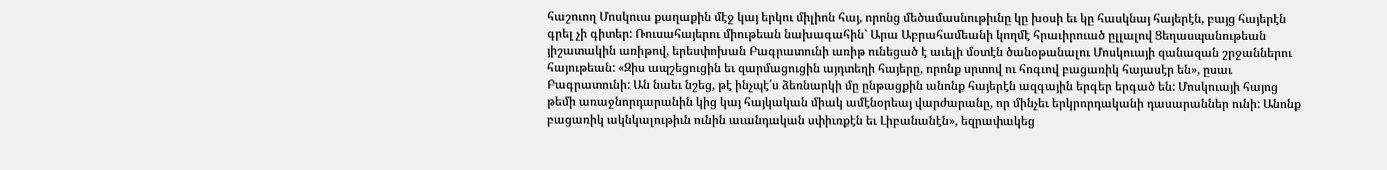հաշուող Մոսկուա քաղաքին մէջ կայ երկու միլիոն հայ, որոնց մեծամասնութիւնը կը խօսի եւ կը հասկնայ հայերէն, բայց հայերէն գրել չի գիտեր: Ռուսահայերու միութեան նախագահին` Արա Աբրահամեանի կողմէ հրաւիրուած ըլլալով Ցեղասպանութեան յիշատակին առիթով, երեսփոխան Բագրատունի առիթ ունեցած է աւելի մօտէն ծանօթանալու Մոսկուայի զանազան շրջաններու հայութեան: «Զիս ապշեցուցին եւ զարմացուցին այդտեղի հայերը, որոնք սրտով ու հոգւով բացառիկ հայասէր են», ըսաւ Բագրատունի: Ան նաեւ նշեց, թէ ինչպէ՛ս ձեռնարկի մը ընթացքին անոնք հայերէն ազգային երգեր երգած են: Մոսկուայի հայոց թեմի առաջնորդարանին կից կայ հայկական միակ ամէնօրեայ վարժարանը, որ մինչեւ երկրորդականի դասարաններ ունի: Անոնք բացառիկ ակնկալութիւն ունին աւանդական սփիւռքէն եւ Լիբանանէն», եզրափակեց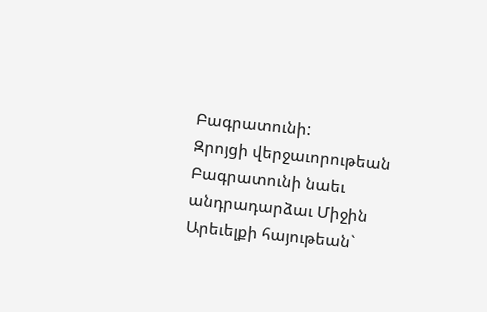Բագրատունի:
Զրոյցի վերջաւորութեան Բագրատունի նաեւ անդրադարձաւ Միջին Արեւելքի հայութեան`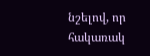նշելով, որ հակառակ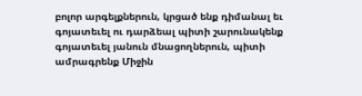բոլոր արգելքներուն, կրցած ենք դիմանալ եւ գոյատեւել ու դարձեալ պիտի շարունակենք գոյատեւել յանուն մնացողներուն, պիտի ամրագրենք Միջին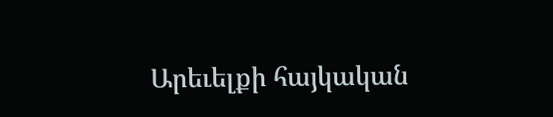Արեւելքի հայկական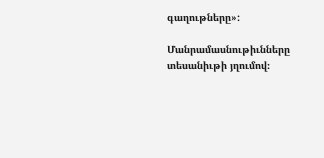գաղութները»:

Մանրամասնութիւնները տեսանիւթի յղումով։